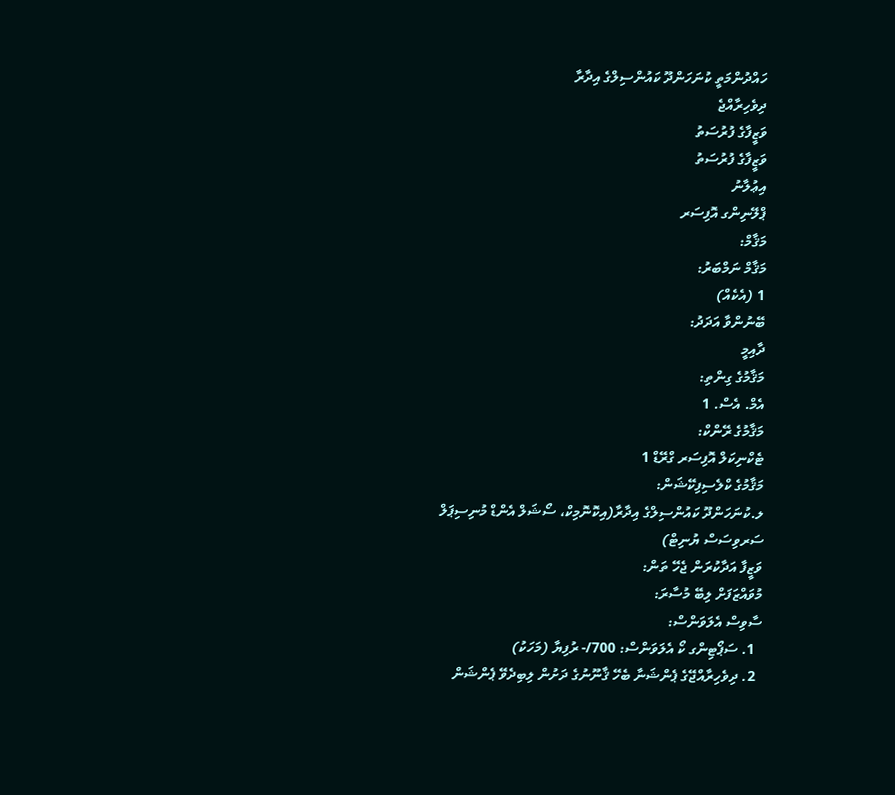ހައްދުންމަތީ ކުނަހަންދޫ ކައުންސިލްގެ އިދާރާ
ދިވެހިރާއްޖެ
ވަޒީފާގެ ފުރުސަތު
ވަޒީފާގެ ފުރުސަތު
އިޢުލާނު
ޕްލޭނިންގ އޮފިސަރ
މަޤާމް:
މަޤާމް ނަމްބަރު:
1 (އެކެއް)
ބޭނުންވާ އަދަދު:
ދާއިމީ
މަޤާމުގެ ގިންތި:
އެމް. އެސް. 1
މަޤާމުގެ ރޭންކް:
ޓެކްނިކަލް އޮފިސަރ ގްރޭޑް 1
މަޤާމުގެ ކްލެސިފިކޭޝަން:
ލ.ކުނަހަންދޫ ކައުންސިލްގެ އިދާރާ(އިކޮނޮމިކް، ސޯޝަލް އެންޑް މުނިސިޕަލް ސަރވިސަސް ޔުނިޓް)
ވަޒީފާ އަދާކުރަން ޖެހޭ ތަން:
މުވައްޒަފަށް ލިބޭ މުސާރަ:
ސާވިސް އެލަވަންސް:
  1. ސަޕޯޓިންގ ކޯ އެލަވަންސް: 700/- ރުފިޔާ (މަހަކު)
  2. ދިވެހިރާއްޖޭގެ ޕެންޝަނާ ބެހޭ ޤާނޫނުގެ ދަށުން ލިބިދެވޭ ޕެންޝަން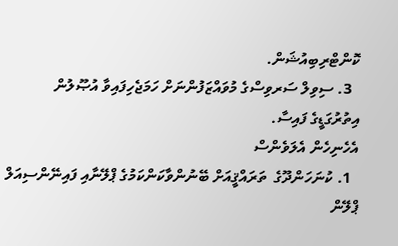ކޮންޓްރިބިއުޝަން.
  3. ސިވިލް ސަރވިސްގެ މުވައްޒަފުންނަށް ހަމަޖެހިފައިވާ އުޞޫލުން އިތުރުގަޑީގެ ފައިސާ.
އެހެނިހެން އެލަވެންސް
  1. ކުނަހަންދޫގެ  ތަރައްޤީއަށް ބޭނުންވާކަންކަމުގެ ޕްލޭނާއި ފައިނޭންސިއަލް ޕްލޭން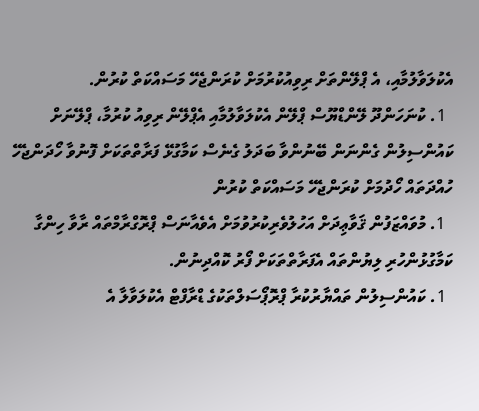އެކުލަވާލުމާއި، އެ ޕްލޭންތަށް ރިވިއުކުރުމަށް ކުރަންޖެހޭ މަސައްކަތް ކުރުން.
  1. ކުނަހަންދޫ ލޭންޑްޔޫސް ޕްލޭން އެކުލަވާލުމާއި އެޕްލޭން ރިވިއު ކުރުމާ، ޕްލޭނަށް ކައުންސިލުން ގެންނަން ބޭނުންވާ ބަދަލު ގެނެސް ކަމާގުޅޭ ފަރާތްތަކަށް ފޮނުވާ ހޯދަންޖެހޭ ހުއްދަތައް ހޯދުމަށް ކުރަންޖެހޭ މަސައްކަތް ކުރުން
  1. މުވައްޒަފުން ޤަވާޢިދަށް އަހުލުވެރިކުރުވުމަށް އެވެއާނަސް ޕްރޮގްރާމްތައް ރާވާ ހިންގާ ކަމާގުޅުންހުރި ލިޔުންތައް އެފަރާތްތަކަށް ފޯރު ކޮއްދިނުން.
  1. ކައުންސިލުން ތައްޔާރުކުރާ ޕްރޮޕޯސަލްތަކުގެ ޑްރާފްޓް އެކުލަވާލާ އެ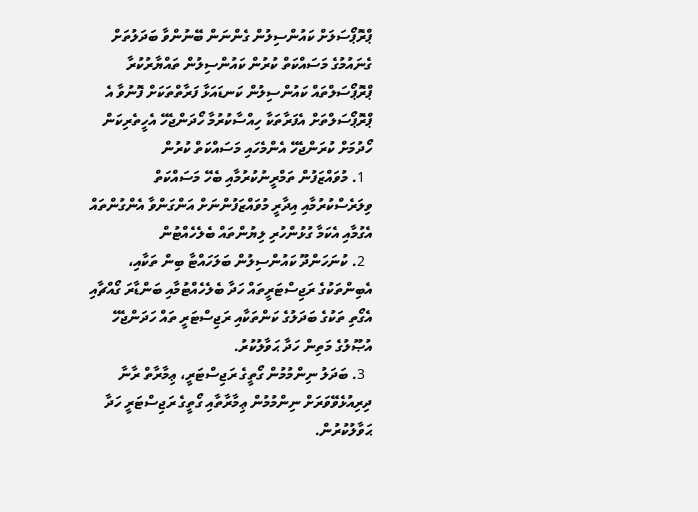ޕްރޮޕޯސަލަށް ކައުންސިލުން ގެންނަން ބޭނުންވާ ބަދަލުތަށް ގެނައުމުގެ މަސައްކަތް ކުރުން ކައުންސިލުން ތައްޔާރުކުރާ ޕްރޮޕޯސަލްތައް ކައުންސިލުން ކަނޑައަޅާ ފަރާތްތަކަށް ފޮނުވާ އެ ޕްރޮޕޯސަލްތަށް އެފަރާތަކާ ހިއްސާކުރުމާ ހޯދަންޖެހޭ އެހީތެރިކަން ހޯދުމަށް ކުރަންޖެހޭ އެންމެހައި މަސައްކަތް ކުރުން
  1. މުވައްޒަފުން ތަމްރީނުކުރުމާއި ބެހޭ މަސައްކަތް ވިލަރެސްކުރުމާއި އިދާރީ މުވައްޒަފުންނަށް އަންގަންވާ އެންގުންތައް އެގުމާއި އެކަމާ ގުޅުންހުރި ލިޔުންތައް ބެލެހެއްޓުން
  2. ކުނަހަންދޫ ކައުންސިލުން ބަލަހައްޓާ ބިން ތަކާއި، އެބިންތަކުގެ ރަޖިސްޓަރީތައް ހަދާ ބެލެހެއްޓުމާއި ބަންޑާރަ ގޯއްޗާއި އެގޯތި ތަކުގެ ބަދަލުގެ ކަންތަކާއި ރަޖިސްޓަރީ ތައް ހަދަންޖެހޭ އުޞޫލުގެ މަތިން ހަދާ ޙަވާލުކުރު.
  3. ބަދަލު ނިންމުމުން ގޯތީގެ ރަޖިސްޓަރީ، ޢިމާރާތް ރާނާ ދިރިއުޅެވޭވަރަށް ނިންމުމުން ޢިމާރާތާއި ގޯތީގެ ރަޖިސްޓަރީ ހަދާ ޙަވާލުކުރުން.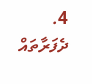4. ދެފަރާތައް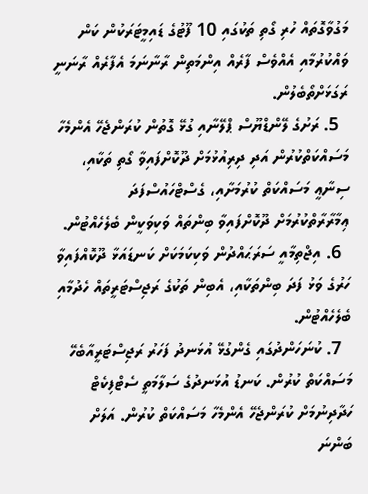މަގުވާގޮތައް ހުރި ގޯތި ތަކުގައި 10 ފޫޓުގެ ޑައިމީޓަރަކުން ކަން ވައްކުރުމާއި އެއްވެސް ފާރެއް އިންމަތިން ރާނާނަމަ އެފާރެއް ރާނަނީ ރަގަޅަށްތޯބެލުން.
  5. ރަށުގެ ލޭންޑްޔޫސް ޕްލޭނާއި ގުޅޭ ގޮތުން ކުރަންޖެހޭ އެންމެހާ މަސައްކަތްކުރުން އަދި ދިރިއުޅުމަށް ދޫކޮށްފައިވާ ގޯތި ތަކާއި، ސިނާޢީ މަސައްކަތް ކުރުމަށާއި، ގެސްޓްހައުސްފަދަ ޢިމާރާރާތްކުރުމަށް ދޫކޮށްފައިވާ ބިންތައް ވަކިވަކީން ބެލެހެއްޓުން.
  6. އިޖްތިމާއީ ސަރަޙައްދުން ވަކިކަމަކަށް ކަނޑައަޅާ ދޫކޮއްފައިވާ ހަރުގެ ވަޅު ފަދަ ބިންތަކާއި، އެބިން ތަކުގެ ރަޖިސްޓަރީތައް ހެދުމާއި ބެލެހެއްޓުން.
  7. ކުނަހަންދުގައި ގެންގުޅޭ އުޅަނދު ފަހަރު ރަޖިސްޓަރީއާބެހޭ މަސައްކަތް ކުރުން. ކަނޑު އުޅަނދުގެ ސަލާމަތީ ސެޓްފިކެޓް ހަދާދިނުމަށް ކުރަންޖެހޭ އެންމެހާ މަސައްކަތް ކުރުން. އަލަށް ބަންނަ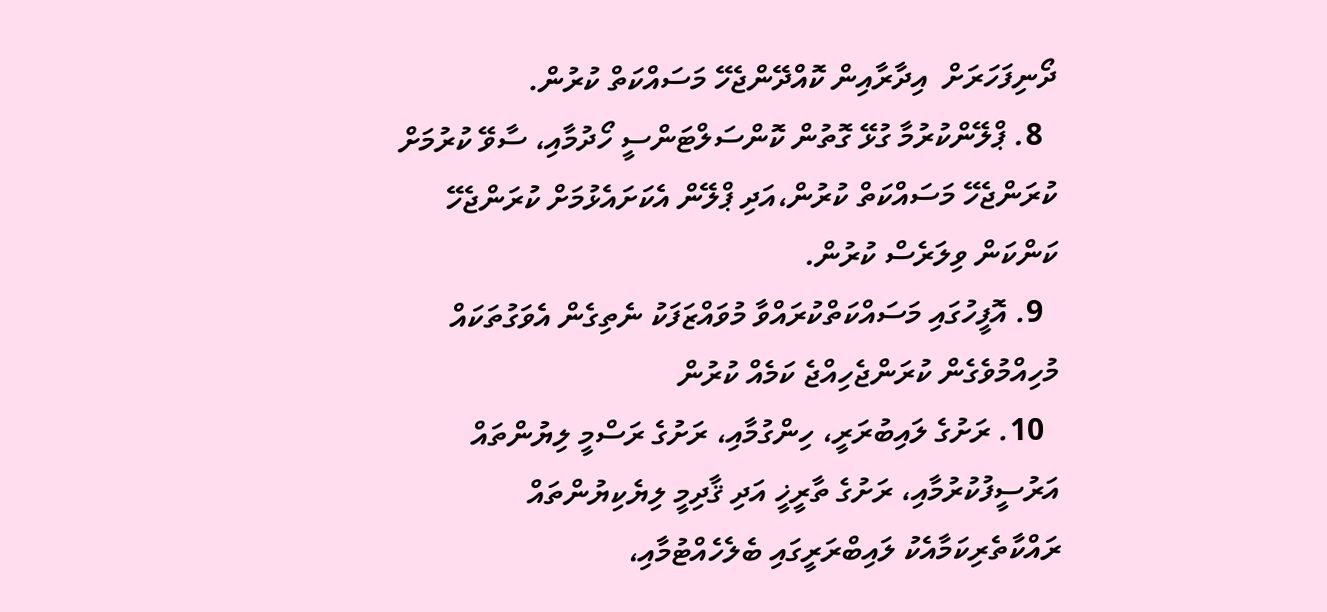ދޯނިފަހަރަށް  އިދާރާއިން ކޮއްދޭންޖެހޭ މަސައްކަތް ކުރުން.
  8. ޕްލޭންކުރުމާ ގުޅޭ ގޮތުން ކޮންސަލްޓަންސީ ހޯދުމާއި، ސާވޭ ކުރުމަށް ކުރަންޖެހޭ މަސައްކަތް ކުރުން،އަދި ޕްލޭން އެކަށައެޅުމަށް ކުރަންޖެހޭ ކަންކަން ވިލަރެސް ކުރުން.
  9. އޮފީހުގައި މަސައްކަތްކުރައްވާ މުވައްޒަފަކު ނެތިގެން އެވަގުތަކައް މުހިއްމުވެގެން ކުރަންޖެހިއްޖެ ކަމެއް ކުރުން
  10. ރަށުގެ ލައިބުރަރީ، ހިންގުމާއި، ރަށުގެ ރަސްމީ ލިޔުންތައް އަރުސީފުކުރުމާއި، ރަށުގެ ތާރީޚީ އަދި ޤާދިމީ ލިޔެކިޔުންތައް ރައްކާތެރިކަމާއެކު ލައިބްރަރީގައި ބެލެހެއްޓުމާއި،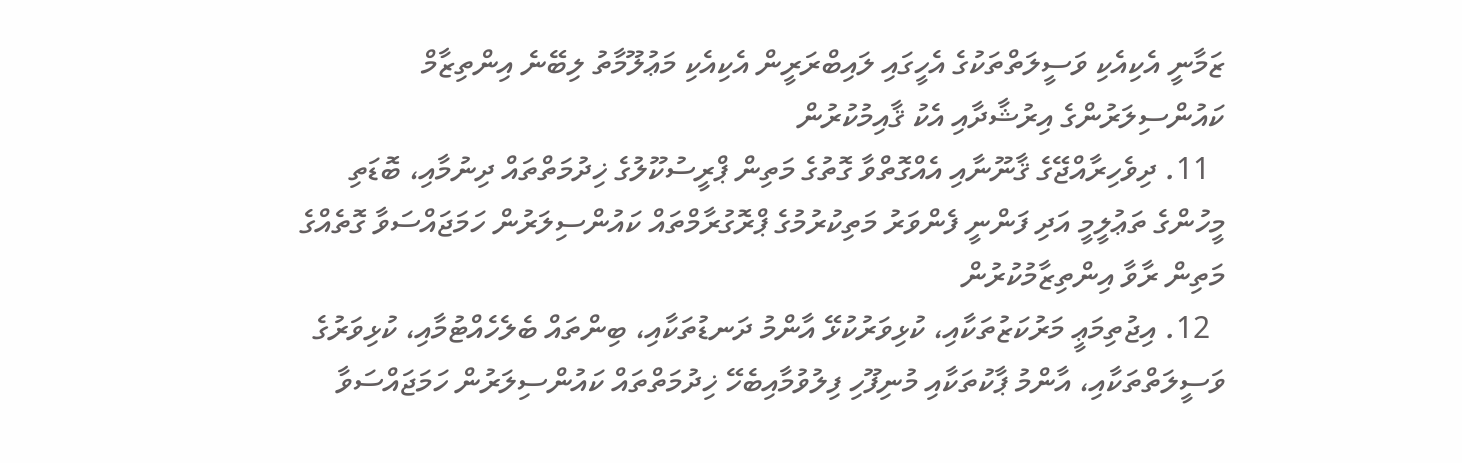ޒަމާނީ އެކިއެކި ވަސީލަތްތަކުގެ އެހީގައި ލައިބްރަރީން އެކިއެކި މަޢުލޫމާތު ލިބޭނެ އިންތިޒާމް ކައުންސިލަރުންގެ އިރުޝާދާއި އެކު ޤާއިމުކުރުން
  11. ދިވެހިރާއްޖޭގެ ޤާނޫނާއި އެއްގޮތްވާ ގޮތުގެ މަތިން ޕްރީސުކޫލުގެ ޚިދުމަތްތައް ދިނުމާއި، ބޮޑަތި މީހުންގެ ތަޢުލީމީ އަދި ފަންނީ ފެންވަރު މަތިކުރުމުގެ ޕްރޮގުރާމްތައް ކައުންސިލަރުން ހަމަޖައްސަވާ ގޮތެއްގެ މަތިން ރާވާ އިންތިޒާމުކުރުން
  12. އިޖުތިމަޢީ މަރުކަޒުތަކާއި، ކުޅިވަރުކުޅޭ އާންމު ދަނޑުތަކާއި، ބިންތައް ބެލެހެއްޓުމާއި، ކުޅިވަރުގެ ވަސީލަތްތަކާއި، އާންމު ޕާކުތަކާއި މުނިފޫހި ފިލުވުމާއިބެހޭ ޚިދުމަތްތައް ކައުންސިލަރުން ހަމަޖައްސަވާ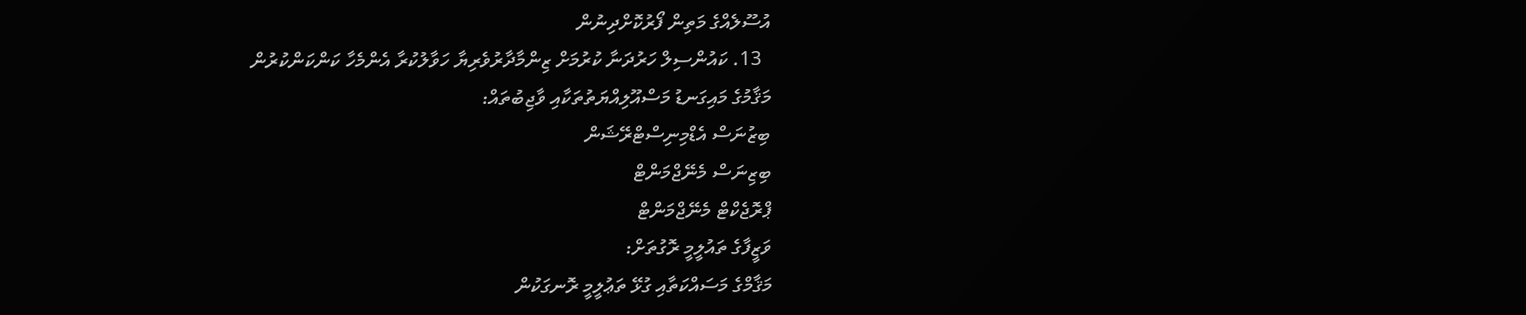އުސޫލެއްގެ މަތިން ފޯރުކޮށްދިނުން
  13. ކައުންސިލް ހަރުދަނާ ކުރުމަށް ޒިންމާދާރުވެރިޔާ ހަވާލުކުރާ އެންމެހާ ކަންކަންކުރުން
މަޤާމުގެ މައިގަނޑު މަސްއޫލިއްޔަތުތަކާއި ވާޖިބުތައް:
ބިޒުނަސް އެޑްމިނިސްޓްރޭޝަން
ބިޒިނަސް މެނޭޖްމަންޓް
ޕްރޮޖެކްޓް މެނޭޖްމަންޓް
ވަޒީފާގެ ތައުލީމީ ރޮގުތަށް:
މަޤާމްގެ މަސައްކަތާއި ގުޅޭ ތަޢުލީމީ ރޮނގަކުން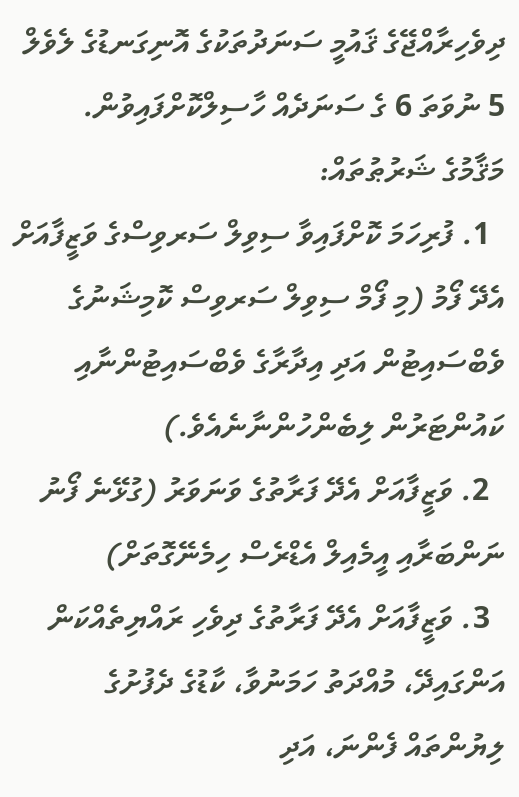ދިވެހިރާއްޖޭގެ ޤައުމީ ސަނަދުތަކުގެ އޮނިގަނޑުގެ ލެވެލް 5 ނުވަތަ 6 ގެ ސަނަދެއް ހާސިލްކޮށްފައިވުން.
މަޤާމުގެ ޝަރުޠުތައް:
  1. ފުރިހަމަ ކޮށްފައިވާ ސިވިލް ސަރވިސްގެ ވަޒީފާއަށް އެދޭ ފޯމު (މި ފޯމް ސިވިލް ސަރވިސް ކޮމިޝަނުގެ ވެބްސައިޓުން އަދި އިދާރާގެ ވެބްސައިޓުންނާއި ކައުންޓަރުން ލިބެންހުންނާނެއެވެ.)
  2. ވަޒީފާއަށް އެދޭ ފަރާތުގެ ވަނަވަރު (ގުޅޭނެ ފޯނު ނަންބަރާއި އީމެއިލް އެޑްރެސް ހިމެނޭގޮތަށް)
  3. ވަޒީފާއަށް އެދޭ ފަރާތުގެ ދިވެހި ރައްޔިތެއްކަން އަންގައިދޭ، މުއްދަތު ހަމަނުވާ، ކާޑުގެ ދެފުށުގެ ލިޔުންތައް ފެންނަ، އަދި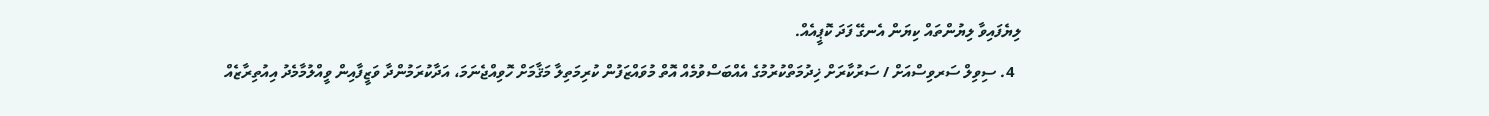ލިޔެފައިވާ ލިޔުންތައް ކިޔަން އެނގޭ ފަދަ ކޮޕީއެއް.
  4. ސިވިލް ސަރވިސްއަށް / ސަރުކާރަށް ޚިދުމަތްކުރުމުގެ އެއްބަސްވުމެއް އޮތް މުވައްޒަފުން ކުރިމަތިލާ މަޤާމަށް ހޮވިއްޖެނަމަ، އަދާކުރަމުންދާ ވަޒީފާއިން ވީއްލުމާމެދު އިއުތިރާޒެއް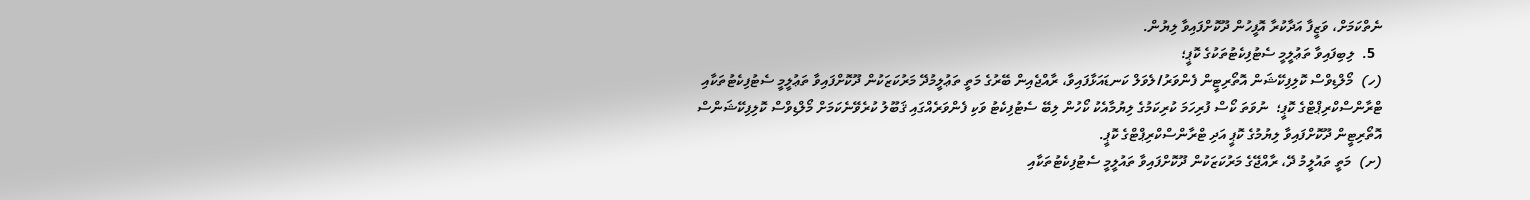ނެތްކަމަށް، ވަޒީފާ އަދާކުރާ އޮފީހުން ދޫކޮށްފައިވާ ލިޔުން.
  5.  ލިބިފައިވާ ތަޢުލީމީ ސެޓުފިކެޓުތަކުގެ ކޮޕީ؛
(ހ)  މޯލްޑިވްސް ކޮލިފިކޭޝަން އޮތޯރިޓީން ފެންވަރު/ލެވަލް ކަނޑައަޅާފައިވާ، ރާއްޖެއިން ބޭރުގެ މަތީ ތަޢުލީމުދޭ މަރުކަޒަކުން ދޫކޮށްފައިވާ ތަޢުލީމީ ސެޓުފިކެޓުތަކާއި ޓްރާންސްކްރިޕްޓްގެ ކޮޕީ؛  ނުވަތަ ކޯސް ފުރިހަމަ ކުރިކަމުގެ ލިޔުމާއެކު ކޯހުން ލިބޭ ސެޓުފިކެޓު ވަކި ފެންވަރެއްގައި ޤަބޫލު ކުރެވޭނެކަމަށް މޯލްޑިވްސް ކޮލިފިކޭޝަންސް އޮތޯރިޓީން ދޫކޮށްފައިވާ ލިޔުމުގެ ކޮޕީ އަދި ޓްރާންސްކްރިޕްޓްގެ ކޮޕީ.
(ށ)  މަތީ ތައުލީމު ދޭ، ރާއްޖޭގެ މަރުކަޒަކުން ދޫކޮށްފައިވާ ތައުލީމީ ސެޓުފިކެޓުތަކާއި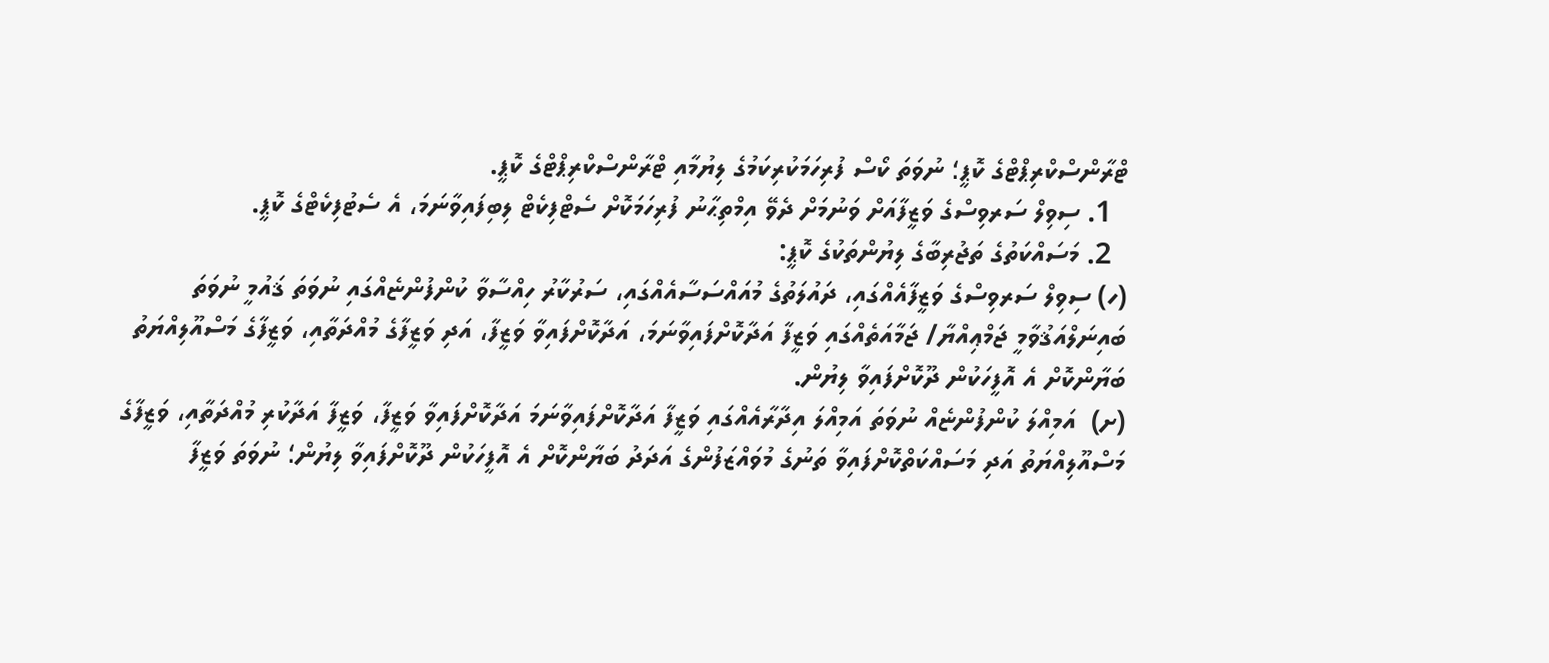ޓްރާންސްކްރިޕްޓްގެ ކޮޕީ؛ ނުވަތަ ކޯސް ފުރިހަމަކުރިކަމުގެ ލިޔުމާއި ޓްރާންސްކްރިޕްޓްގެ ކޮޕީ.
  1. ސިވިލް ސަރވިސްގެ ވަޒީފާއަށް ވަނުމަށް ދެވޭ އިމްތިޙާނު ފުރިހަމަކޮށް ސެޓްފިކެޓް ލިބިފައިވާނަމަ، އެ ސެޓުފިކެޓްގެ ކޮޕީ.
  2. މަސައްކަތުގެ ތަޖުރިބާގެ ލިޔުންތަކުގެ ކޮޕީ:
(ހ) ސިވިލް ސަރވިސްގެ ވަޒީފާއެއްގައި، ދައުލަތުގެ މުއައްސަސާއެއްގައި، ސަރުކާރު ހިއްސާވާ ކުންފުންޏެއްގައި ނުވަތަ ޤައުމީ ނުވަތަ ބައިނަލްއަޤުވާމީ ޖަމްޢިއްޔާ/ ޖަމާއަތެއްގައި ވަޒީފާ އަދާކޮށްފައިވާނަމަ، އަދާކޮށްފައިވާ ވަޒީފާ، އަދި ވަޒީފާގެ މުއްދަތާއި، ވަޒީފާގެ މަސްއޫލިއްޔަތު ބަޔާންކޮށް އެ އޮފީހަކުން ދޫކޮށްފައިވާ ލިޔުން.
(ށ)  އަމިއްލަ ކުންފުންޏެއް ނުވަތަ އަމިއްލަ އިދާރާއެއްގައި ވަޒީފާ އަދާކޮށްފައިވާނަމަ އަދާކޮށްފައިވާ ވަޒީފާ، ވަޒީފާ އަދާކުރި މުއްދަތާއި، ވަޒީފާގެ މަސްއޫލިއްޔަތު އަދި މަސައްކަތްކޮށްފައިވާ ތަނުގެ މުވައްޒަފުންގެ އަދަދު ބަޔާންކޮށް އެ އޮފީހަކުން ދޫކޮށްފައިވާ ލިޔުން؛ ނުވަތަ ވަޒީފާ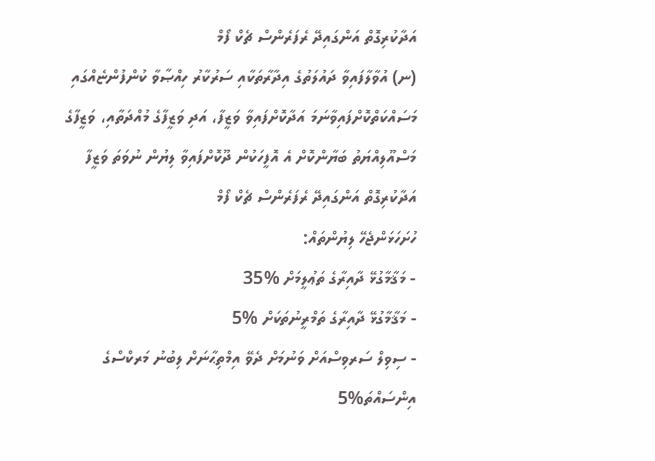އަދާކުރިގޮތް އަންގައިދޭ ރެފަރެންސް ޗެކް ފޯމް
(ނ) އުވާލާފައިވާ ދައުލަތުގެ އިދާރާތަކާއި ސަރުކާރު ހިއްޞާވާ ކުންފުންޏެއްގައި މަސައްކަތްކޮށްފައިވާނަމަ އަދާކޮށްފައިވާ ވަޒީފާ، އަދި ވަޒީފާގެ މުއްދަތާއި، ވަޒީފާގެ މަސްއޫލިއްޔަތު ބަޔާންކޮށް އެ އޮފީހަކުން ދޫކޮށްފައިވާ ލިޔުން ނުވަތަ ވަޒީފާ އަދާކުރިގޮތް އަންގައިދޭ ރެފަރެންސް ޗެކް ފޯމް
ހުށަހަޅަންޖެހޭ ލިޔުންތައް:
- މަޤާމާގުޅޭ ދާއިރާގެ ތަޢުލީމަށް %35
- މަޤާމާގުޅޭ ދާއިރާގެ ތަމްރީނުތަކަށް %5
- ސިވިލް ސަރވިސްއަށް ވަނުމަށް ދެވޭ އިމްތިޙާނަށް ލިބުނު މަރކްސްގެ އިންސައްތަ%5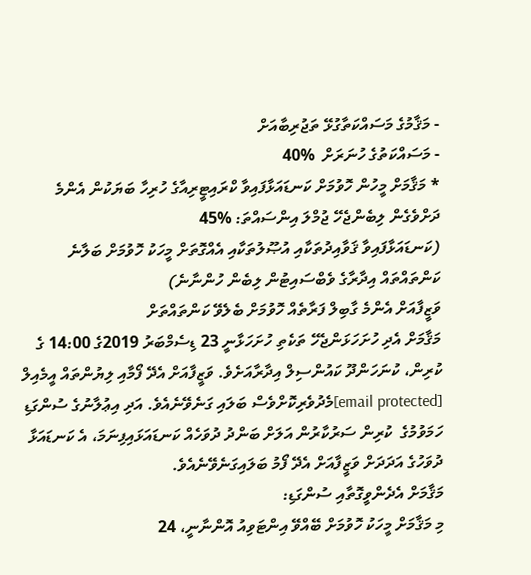- މަޤާމުގެ މަސައްކަތާގުޅޭ ތަޖުރިބާއަށް
- މަސައްކަތުގެ ހުނަރަށް  %40
* މަޤާމަށް މީހުން ހޮވުމަށް ކަނޑައަޅާފައިވާ ކްރައިޓީރިއާގެ ހުރިހާ ބަޔަކުން އެންމެ ދަށްވެގެން ލިބެންޖެހޭ ޖުމްލަ އިންސައްތަ: %45
(ކަނޑައަޅާފައިވާ ޤަވާއިދުތަކާއި އުޞޫލުތަކާއި އެއްގޮތަށް މީހަކު ހޮވުމަށް ބަލާނެ ކަންތައްތައް އިދާރާގެ ވެބްސައިޓުން ލިބެން ހުންނާނެ)
ވަޒީފާއަށް އެންމެ ގާބިލް ފަރާތެއް ހޮވުމަށް ބެލެވޭ ކަންތައްތަށް
މަޤާމަށް އެދި ހުށަހަޅަންޖެހޭ ތަކެތި ހުށަހަޅާނީ 23 ޑިސެމްބަރު 2019ގެ 14:00 ގެ ކުރިން، ކުނަހަންދޫ ކައުންސިލް އިދާރާއަށެވެ. ވަޒީފާއަށް އެދޭ ފޯމާއި ލިޔުންތައް އީމެއިލް [email protected]މެދުވެރިކޮށްވެސް ބަލައި ގަނެވޭނެއެވެ. އަދި އިޢުލާނުގެ ސުންގަޑި ހަމަވުމުގެ  ކުރިން ސަރުކާރުން އަލަށް ބަންދު ދުވަހެއް ކަނޑައަޅައިފިނަމަ، އެ ކަނޑައަޅާ ދުވަހުގެ އަދަދަށް ވަޒީފާއަށް އެދޭ ފޯމު ބަލައިގަނެވޭނެއެވެ.
މަޤާމަށް އެދެންވީގޮތާއި ސުންގަޑި:
މި މަޤާމަށް މީހަކު ހޮވުމަށް ބޭއްވޭ އިންޓަވިއު އޮންނާނީ، 24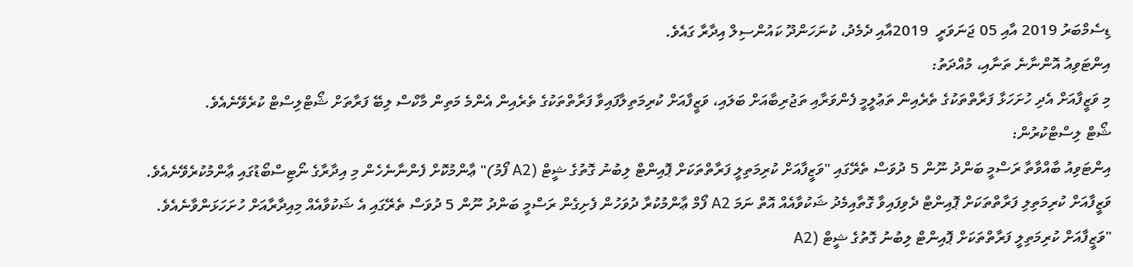ޑިސެމްބަރު 2019 އާއި 05 ޖަނަވަރީ  2019އާއި ދެމެދު، ކުނަހަންދޫ ކައުންސިލް އިދާރާ ގައެވެ.
އިންޓަވިއު އޮންނާނެ ތަނާއި، މުއްދަތު:
މި ވަޒީފާއަށް އެދި ހުށަހަޅާ ފަރާތްތަކުގެ ތެރެއިން ތަޢުލީމީ ފެންވަރާއި ތަޖުރިބާއަށް ބަލައި، ވަޒީފާއަށް ކުރިމަތިލާފައިވާ ފަރާތްތަކުގެ ތެރެއިން އެންމެ މަތިން މާކްސް ލިބޭ ފަރާތަށް ޝޯޓްލިސްޓް ކުރެވޭނެއެވެ.
ޝޯޓް ލިސްޓްކުރުން:
އިންޓަވިއު ބާއްވާތާ ރަސްމީ ބަންދު ނޫން 5 ދުވަސް ތެރޭގައި "ވަޒީފާއަށް ކުރިމަތިލީ ފަރާތްތަކަށް ޕޮއިންޓް ލިބުނު ގޮތުގެ ޝީޓް (A2 ފޯމު)" ޢާންމުކޮށް ފެންނާނެހެން މި އިދާރާގެ ނޯޓިސްބޯޑުގައި ޢާންމުކުރެވޭނެއެވެ. ވަޒީފާއަށް ކުރިމަތިލި ފަރާތްތަކަށް ޕޮއިންޓް ދެވިފައިވާ ގޮތާއިމެދު ޝަކުވާއެއް އޮތް ނަމަ A2 ފޯމް ޢާންމުކުރާ ދުވަހުން ފެށިގެން ރަސްމީ ބަންދު ނޫން 5 ދުވަސް ތެރޭގައި އެ ޝަކުވާއެއް މިއިދާރާއަށް ހުށަހަޅަންވާނެއެވެ.
"ވަޒީފާއަށް ކުރިމަތިލީ ފަރާތްތަކަށް ޕޮއިންޓް ލިބުނު ގޮތުގެ ޝީޓް (A2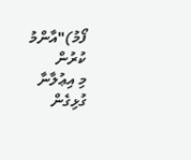ފޯމު)"އާންމު ކުރުން
މި އިޢުލާނާ ގުޅިގެން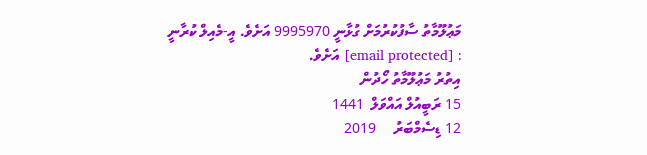މަޢުލޫމާތު ސާފުކުރުމަށް ގުޅާނީ 9995970 އަށެވެ. އީ-މެއިލް ކުރާނީ  : [email protected] އަށެވެ.
އިތުރު މަޢުލޫމާތު ހޯދުން
15 ރަބީއުލް އައްވަލް  1441
12 ޑިސެމްބަރު     2019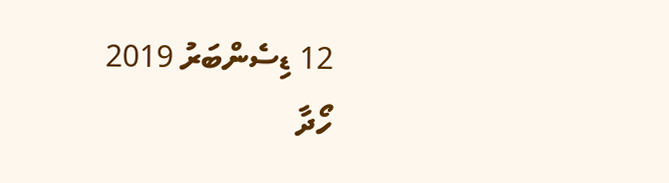12 ޑިސެންބަރު 2019
ހޯދާ